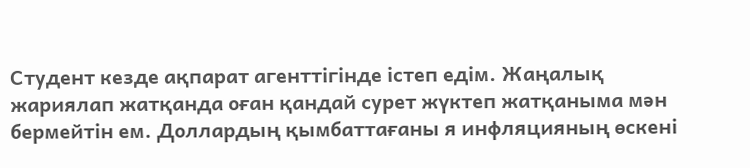Студент кезде ақпарат агенттігінде істеп едім. Жаңалық жариялап жатқанда оған қандай сурет жүктеп жатқаныма мән бермейтін ем. Доллардың қымбаттағаны я инфляцияның өскені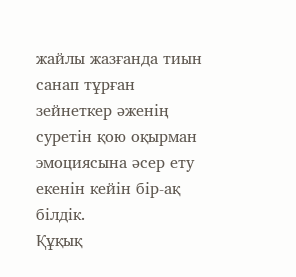жайлы жазғанда тиын санап тұрған зейнеткер әженің суретін қою оқырман эмоциясына әсер ету екенін кейін бір-ақ білдік.
Құқық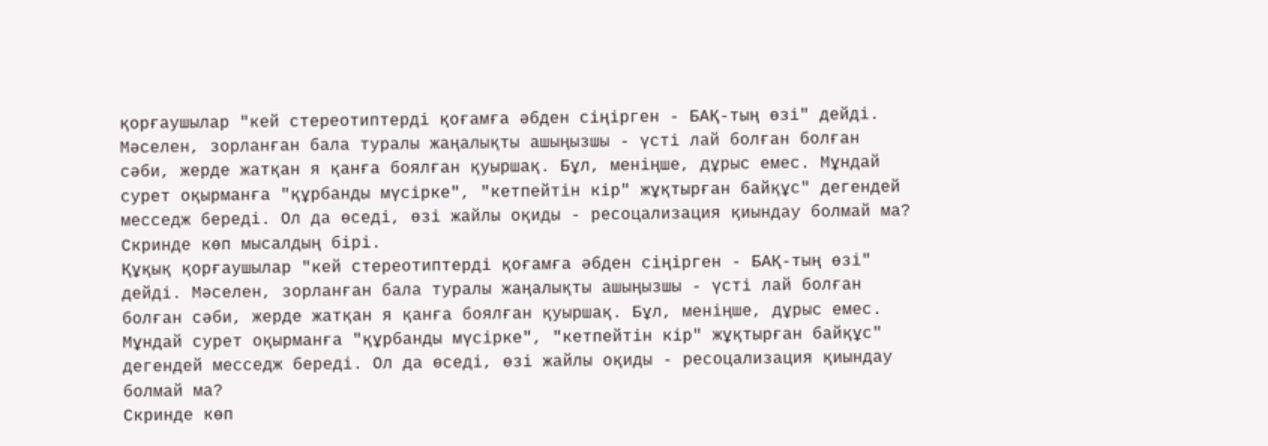қорғаушылар "кей стереотиптерді қоғамға әбден сіңірген - БАҚ-тың өзі" дейді. Мәселен, зорланған бала туралы жаңалықты ашыңызшы - үсті лай болған болған сәби, жерде жатқан я қанға боялған қуыршақ. Бұл, меніңше, дұрыс емес. Мұндай сурет оқырманға "құрбанды мүсірке", "кетпейтін кір" жұқтырған байқұс" дегендей месседж береді. Ол да өседі, өзі жайлы оқиды - ресоцализация қиындау болмай ма?
Скринде көп мысалдың бірі.
Құқық қорғаушылар "кей стереотиптерді қоғамға әбден сіңірген - БАҚ-тың өзі" дейді. Мәселен, зорланған бала туралы жаңалықты ашыңызшы - үсті лай болған болған сәби, жерде жатқан я қанға боялған қуыршақ. Бұл, меніңше, дұрыс емес. Мұндай сурет оқырманға "құрбанды мүсірке", "кетпейтін кір" жұқтырған байқұс" дегендей месседж береді. Ол да өседі, өзі жайлы оқиды - ресоцализация қиындау болмай ма?
Скринде көп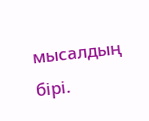мысалдың бірі.